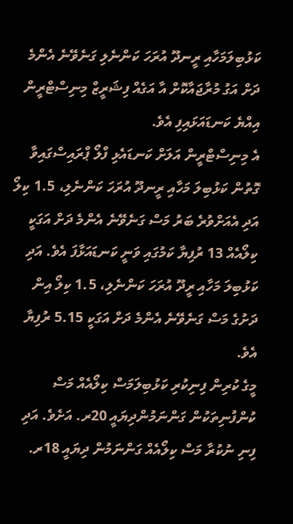ކަޅުބިލަމަހާއި ރީނދޫ އުރަހަ ކަންނެލި ގަނެވޭނެ އެންމެ ދަށް އަގު މުރާޖައާކޮށް އާ އަގެއް ފިޝަރީޒް މިނިސްޓްރީން އިއްޔެ ކަނޑައަޅައިފި އެވެ.
އެ މިނިސްޓްރީން އަލަށް ކަނޑައެޅި ފްލޯ ޕްރައިސްގައިވާ ގޮތުން ކަޅުބިލަ މަހާއި ރީނދޫ އުރަހަ ކަންނެލި، 1.5 ކިލޯ އަދި އެއަށްވުރެ ބަރު މަސް ގަނެވޭނެ އެންމެ ދަށް އަގަކީ ކިލޯއެއް 13 ރުފިޔާ ކަމުގައި ވަނީ ކަނޑައަޅާފަ އެވެ. އަދި ކަޅުބިލަ މަހާއި ރީދޫ އުރަހަ ކަންނެލި، 1.5 ކިލޯ އިން ދަށުގެ މަސް ގަނެވޭނެ އެންމެ ދަށް އަގަކީ 5.15 ރުފިޔާ އެވެ.
މީގެ ކުރިން ފިނިކުރި ކަޅުބިލަމަސް ކިލޯއެއް މަސް ކުންފުނިތަކުން ގަންނަމުންދިޔައީ 20ރ. އަށެވެ. އަދި ފިނި ނުކުރާ މަސް ކިލޯއެއް ގަންނަމުން ދިޔައީ 18ރ.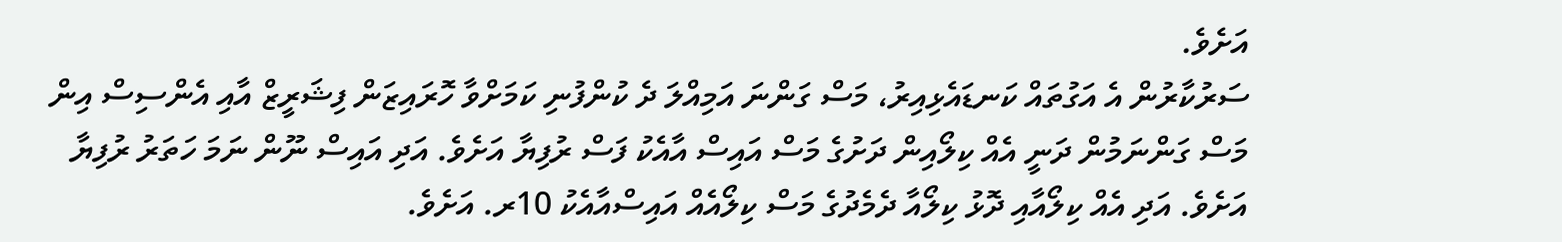އަށެވެ.
ސަރުކާރުން އެ އަގުތައް ކަނޑައެޅިއިރު، މަސް ގަންނަ އަމިއްލަ ދެ ކުންފުނި ކަމަށްވާ ހޮރައިޒަން ފިޝަރީޒް އާއި އެންސިސް އިން މަސް ގަންނަމުން ދަނީ އެއް ކިލޯއިން ދަށުގެ މަސް އައިސް އާއެކު ފަސް ރުފިޔާ އަށެވެ. އަދި އައިސް ނޫން ނަމަ ހަތަރު ރުފިޔާ އަށެވެ. އަދި އެއް ކިލޯއާއި ދޮޅު ކިލޯއާ ދެމެދުގެ މަސް ކިލޯއެއް އައިސްއާއެކު 10ރ. އަށެވެ.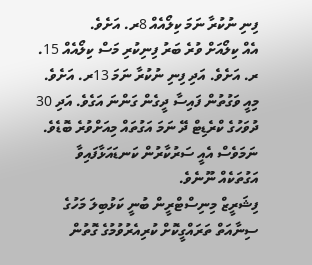ފިނި ނުކުރާ ނަމަ ކިލޯއެއް 8ރ. އަށެވެ.
އެއް ކިލޯއަށް ވުރެ ބަރު ފިނިކުރި މަސް ކިލޯއެއް 15. ރ. އަށެވެ. އަދި ފިނި ނުކުރާ ނަމަ 13ރ. އަށެވެ. މިއީ ވަގުތުން ފައިސާ ދީގެން ގަންނަ އަގެވެ. އަދި 30 ދުވަހުގެ ކްރެޑިޓް ދޭ ނަމަ އަގުތައް މިއަށްވުރެ ބޮޑެވެ. ނަމަވެސް އެއީ ސަރުކާރުން ކަނޑައަޅާފައިވާ އަގުތަކެއް ނޫނެވެ.
ފިޝަރީޒް މިނިސްޓްރީން ބުނީ ކަޅުބިލަ މަހުގެ ސިނާއަތް ތަރައްގީކޮށް ކުރިއެރުވުމުގެ ގޮތުން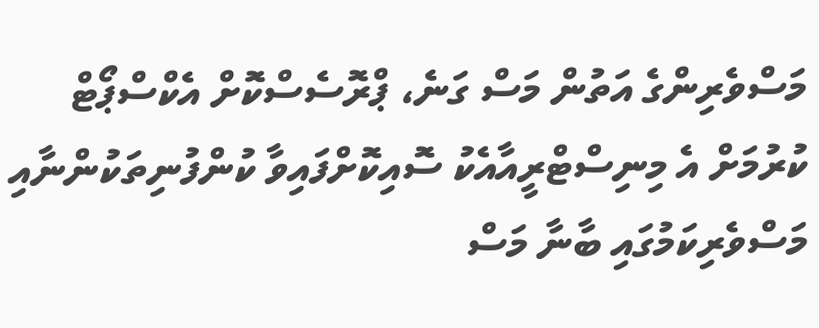މަސްވެރިންގެ އަތުން މަސް ގަނެ، ޕްރޮސެސްކޮށް އެކްސްޕޯޓް ކުރުމަށް އެ މިނިސްޓްރީއާއެކު ސޮއިކޮށްފައިވާ ކުންފުނިތަކުންނާއި މަސްވެރިކަމުގައި ބާނާ މަސް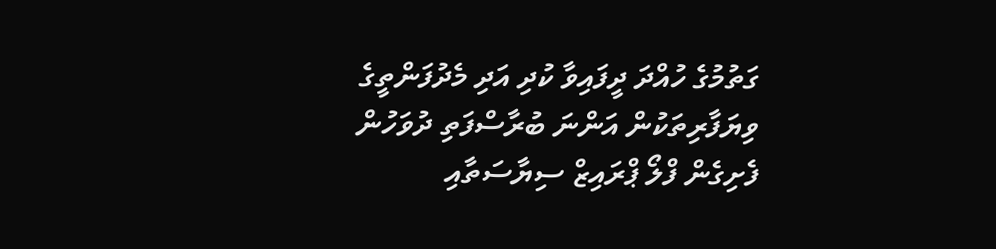ގަތުމުގެ ހުއްދަ ދީފައިވާ ކުދި އަދި މެދުފަންތީގެ ވިޔަފާރިތަކުން އަންނަ ބުރާސްފަތި ދުވަހުން ފެށިގެން ފްލޯ ޕްރައިޒް ސިޔާސަތާއި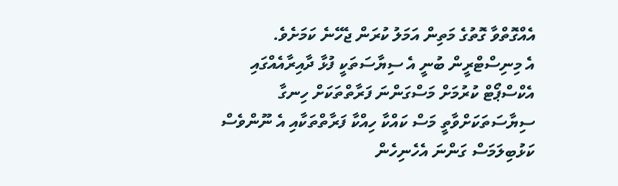އެއްގޮތްވާ ގޮތުގެ މަތިން އަމަލު ކުރަން ޖެހޭނެ ކަމަށެވެ.
އެ މިނިސްޓްރީން ބުނީ އެ ސިޔާސަތަކީ ފުޅާ ދާއިރާއެއްގައި އެކްސްޕޯޓް ކުރުމަށް މަސްގަންނަ ފަރާތްތަކަށް ހިނގާ ސިޔާސަތަކަށްވާތީ މަސް ކައްކާ ހިއްކާ ފަރާތްތަކާއި އެ ނޫންވެސް ކަޅުބިލަމަސް ގަންނަ އެހެނިހެން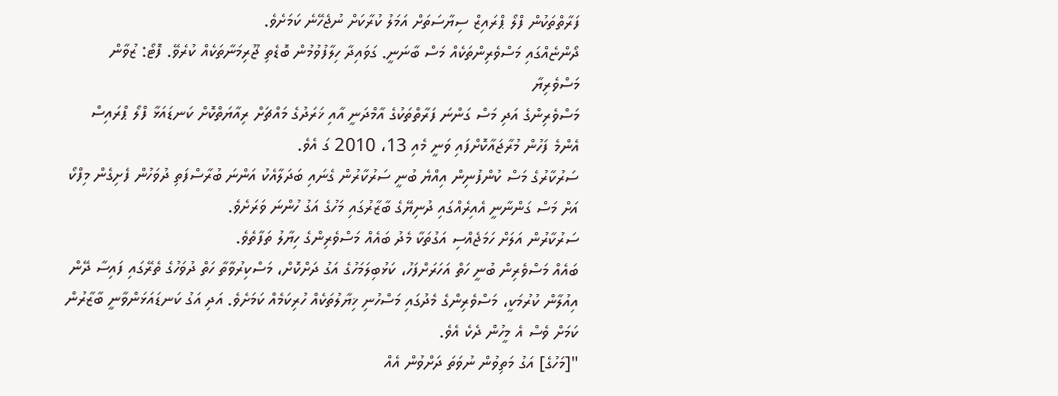ފަރާތްތަކުން ފްލޯ ޕްރައިޒް ސިޔާސަތަށް އަމަލު ކުރާކަށް ނުޖެހޭނެ ކަމަށެވެ.
ދޯންޏެއްގައި މަސްވެރިންތަކެއް މަސް ބާނަނީ. ގަވައިދާ ހިލާފުވުމުން ބޮޑެތި ޖޫރިމަނާތަކެއް ކުރެވޭ. ފޮޓޯ: ޒުވާން މަސްވެރިޔާ
މަސްވެރިންގެ އަދި މަސް ގަންނަ ފަރާތްތަކުގެ އާމްދަނީ އާއި ޚަރަދުގެ މައްޗަށް ރިއާޔަތްކޮށް ކަނޑައަޅާ ފްލޯ ޕްރައިސް އެންމެ ފަހުން މުރާޖައާކޮށްފައި ވަނީ މެއި 13، 2010 ގަ އެވެ.
ސަރުކާރުގެ މަސް ކުންފުނިން އިއްޔެ ބުނީ ސަރުކާރުން ގެނައި ބަދަލާއެކު އަންނަ ބުރާސްފަތި ދުވަހުން ފެށިގެން މިފްކޯ އަށް މަސް ގަންނާނީ އެއިރެއްގައި ދުނިޔޭގެ ބާޒާރުގައި މަހުގެ އަގު ހުންނަ ވަރަށެވެ.
ސަރުކާރުން އަލަށް ހަމަޖެއްސި އަގުތަކާ މެދު ބައެއް މަސްވެރިންގެ ހިޔާލު ތަފާތެވެ.
ބައެއް މަސްވެރިން ބުނީ ހަތް އަހަރަށްފަހު، ކަޅުބިލަމަހުގެ އަގު ދަށްކޮށް، މަސްކިރުވާތާ ހަތް ދުވަހުގެ ތެރޭގައި ފައިސާ ދޭން އިއުލާން ކުރުމަކީ، މަސްވެރިންގެ މެދުގައި މަސްހުނި ޚިޔާލުތަކެއް ހުރިކަމެއް ކަމަށެވެ. އަދި އަގު ކަނޑައަޅަންވާނީ ބާޒާރުން ކަމަށް ވެސް އެ މީހުން ދެކެ އެވެ.
"[މަހުގެ] އަގު މަތިވުން ނުވަތަ ދަށްވުން އެއް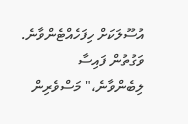އުސޫލަކަށް ހިފަހެއްޓެންވާނެ. ވަގުތުން ފައިސާ ލިބެންވާނެ،" މަސްވެރިން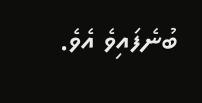ބުނެފައިވެ އެވެ.